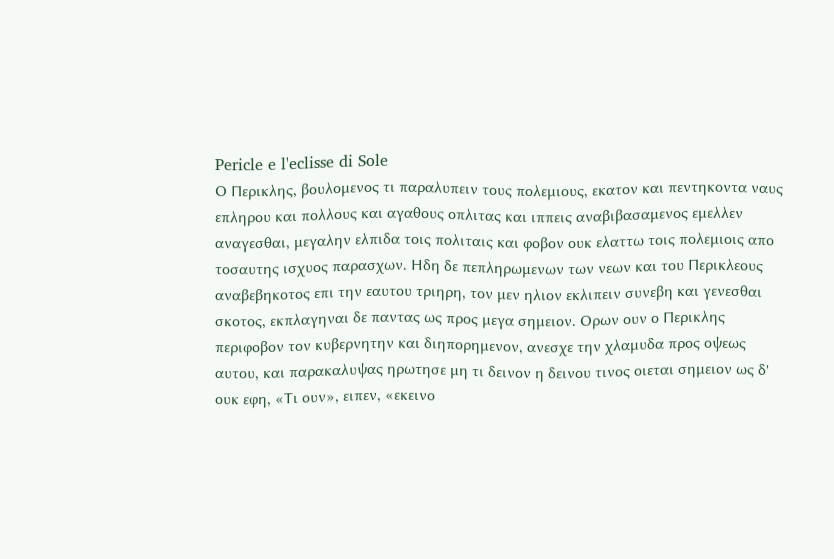Pericle e l'eclisse di Sole
Ο Περικλης, βουλομενος τι παραλυπειν τους πολεμιους, εκατον και πεντηκοντα ναυς επληρου και πολλους και αγαθους οπλιτας και ιππεις αναβιβασαμενος εμελλεν αναγεσθαι, μεγαλην ελπιδα τοις πολιταις και φοβον ουκ ελαττω τοις πολεμιοις απο τοσαυτης ισχυος παρασχων. Ηδη δε πεπληρωμενων των νεων και του Περικλεους αναβεβηκοτος επι την εαυτου τριηρη, τον μεν ηλιον εκλιπειν συνεβη και γενεσθαι σκοτος, εκπλαγηναι δε παντας ως προς μεγα σημειον. Ορων ουν ο Περικλης περιφοβον τον κυβερνητην και διηπορημενον, ανεσχε την χλαμυδα προς οψεως αυτου, και παρακαλυψας ηρωτησε μη τι δεινον η δεινου τινος οιεται σημειον ως δ' ουκ εφη, «Τι ουν», ειπεν, «εκεινο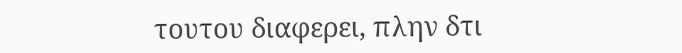τουτου διαφερει, πλην δτι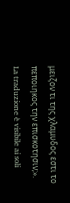μειζον τι της χλαμυδος εστι το πεποιηκος την επισκοτησιν;».
La traduzione è visibile ai soli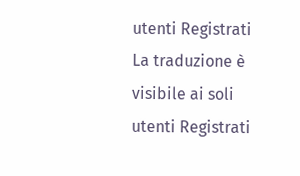utenti Registrati
La traduzione è visibile ai soli utenti Registrati